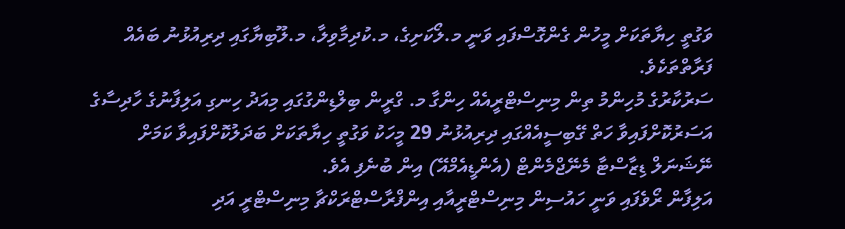ވަގުތީ ހިޔާތަކަށް މީހުން ގެންގޮސްފައި ވަނީ މ.ލޯކަށިގެ، މ.ކުދިމާވިލާ، މ.ލޫބިޔާގައި ދިރިއުޅުނު ބައެއް ފަރާތްތަކެވެ.
ސަރުކާރުގެ މުހިންމު ތިން މިނިސްޓްރީއެއް ހިންގާ މ. ގްރީން ބިލްޑިންގުގައި މިއަދު ހިނގި އަލިފާނުގެ ހާދިސާގެ އަސަރުކޮށްފައިވާ ހަތް ގޭބިސީއެއްގައި ދިރިއުޅުނު 29 މީހަކު ވަގުތީ ހިޔާތަކަށް ބަދަލުކޮށްފައިވާ ކަމަށް ނޭޝަނަލް ޑިޒާސްޓާ މެނޭޖްމެންޓް (އެންޑީއެމްއޭ) އިން ބުނެފި އެވެ.
އަލިފާން ރޯވެފައި ވަނީ ހައުސިން މިނިސްޓްރީއާއި އިންފްރާސްޓްރަކްޗާ މިނިސްޓްރީ އަދި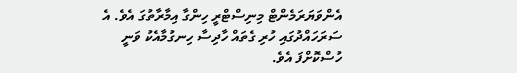އެންވަޔަރަމެންޓް މިނިސްޓްރީ ހިންގާ އިމާރާތުގަ އެވެ. އެ ސަރަހައްދުގައި ހުރި ގެތައް ހާދިސާ ހިނގުމާއެކު ވަނީ ހުސްކޮށްފަ އެވެ.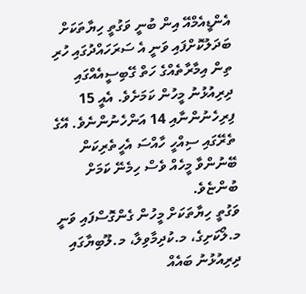އެންޑީއެމްއޭ އިން ބުނީ ވަގުތީ ހިޔާތަކަށް ބަދަލުކޮށްފައި ވަނީ އެ ސަރަހައްދުގައި ހުރި ތިން އިމާރާތެއްގެ ހަތް ގޭބިސީއެއްގައި ދިރިއުޅުނު މީހުން ކަމަށެވެ. އެއީ 15 ފިރިހެނުންނާއި 14 އަންހެނުންނެވެ. އޭގެ ތެރޭގައި ސިއްހީ ހާއްސަ އެހީތެރިކަން ބޭނުންވާ މީހެއް ވެސް ހިމެނޭ ކަމަށް ބުންޏެވެ.
ވަގުތީ ހިޔާތަކަށް މީހުން ގެންގޮސްފައި ވަނީ މ.ލޯކަށިގެ، މ.ކުދިމާވިލާ، މ.ލޫބިޔާގައި ދިރިއުޅުނު ބައެއް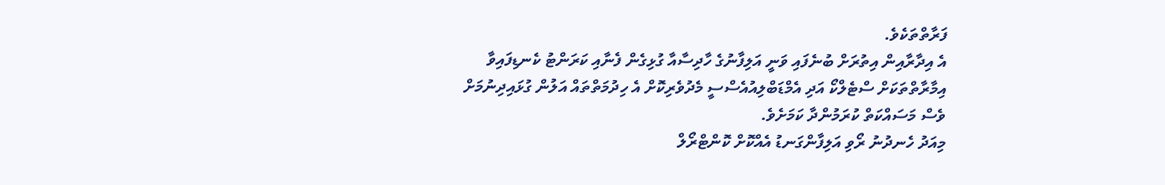ފަރާތްތަކެވެ.
އެ އިދާރާއިން އިތުރަށް ބުނެފައި ވަނީ އަލިފާނުގެ ހާދިސާއާ ގުޅިގެން ފެނާއި ކަރަންޓު ކެނޑިފައިވާ އިމާރާތްތަކަށް ސްޓެލްކޯ އަދި އެމްޑަބްލިއުއެސްސީ މެދުވެރިކޮށް އެ ހިދުމަތްތައް އަލުން ގުޅައިދިނުމަށް ވެސް މަސައްކަތް ކުރަމުންދާ ކަމަށެވެ.
މިއަދު ހެނދުނު ރޯވި އަލިފާންގަނޑު އެއްކޮށް ކޮންޓްރޯލް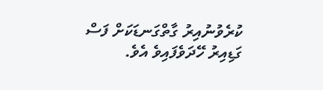ކުރެވުނުއިރު ގާތްގަނޑަކަށް ފަސް ގަޑިއިރު ހޭދަވެފައިވެ އެވެ.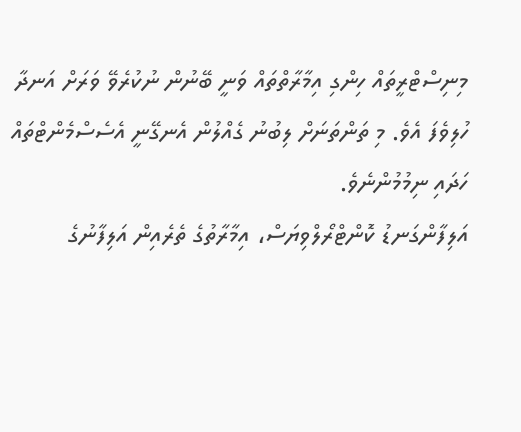މިނިސްޓްރީތައް ހިންގި އިމާރާތްތައް ވަނީ ބޭނުން ނުކުރެވޭ ވަރަށް އަނދާ ހުލިވެފަ އެވެ. މި ތަންތަނަށް ލިބުނު ގެއްލުން އެނގޭނީ އެސެސްމެންޓްތައް ހަދައި ނިމުމުންނެވެ.
އަލިފާންގަނޑު ކޮންޓްރޯލްވިޔަސް، އިމާރާތުގެ ތެރެއިން އަލިފާނުގެ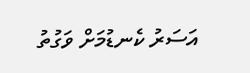އަސަރު ކެނޑުމަށް ވަގުތު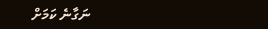ނަގާނެ ކަމަށް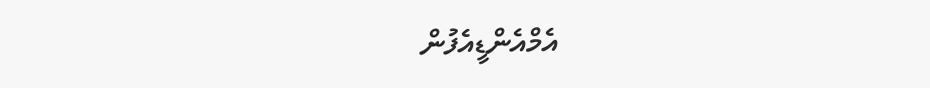އެމްއެންޑީއެފުން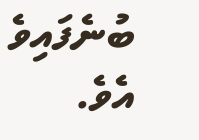ބުނެފައިވެ އެވެ.